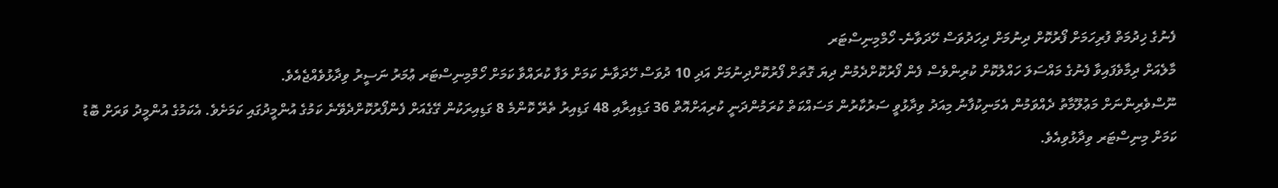ފެނުގެ ޚިދުމަތް ފުރިހަމަށް ފޯރުކޮށް ދިނުމަށް ދިހަދުވަސް ހޭދަވާނެ- ހޯމްމިނިސްޓަރ
މާލެއަށް ދިމާވެފައިވާ ފެނުގެ މައްސަލަ ހައްލުކޮށް ކުރިންވެސް ފެން ފޯރުކޮށްދެމުން ދިޔަ ގޮތަށް ފޯރުކޮށްދިނުމަށް އަދި 10 ދުވަސް ހޭދަވާނެ ކަމަށް ލަފާ ކުރައްވާ ކަމަށް ހޯމްމިނިސްޓަރ ޢުމަރު ނަސީރު ވިދާޅުވެއްޖެއެވެ.
ނޫސްވެރިންނަށް މަޢުލޫމާތު ދެއްވަމުން އެމަނިކުފާނު މިއަދު ވިދާޅުވީ ސަރުކާރުން މަސައްކަތް ކުރަމުންދަނީ ކުރިއަށްއޮތް 36 ގަޑިއިރާއި 48 ގަޑިއިރު ތެރޭ ކޮންމެ 8 ގަޑިއިރަކުން ގޭގެއަށް ފެންފޯރުކޮށްދެވޭނެ ކަމުގެ އުންމީދުގައި ކަމަށެވެ. އެކަމުގެ އުންމީދު ވަރަށް ބޮޑު ކަމަށް މިނިސްޓަރ ވިދާޅުވިއެވެ.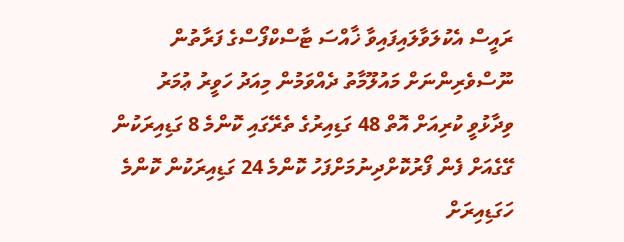ރައީސް އެކުލަވާލައިފައިވާ ޚާއްސަ ޓާސްކްފޯސްގެ ފަރާތުން ނޫސްވެރިންނަށް މައުލޫމާތު ދެއްވަމުން މިއަދު ހަވީރު ޢުމަރު ވިދާޅުވީ ކުރިއަށް އޮތް 48 ގަޑިއިރުގެ ތެރޭގައި ކޮންމެ 8 ގަޑިއިރަކުން ގޭގެއަށް ފެން ފޯރުކޮށްދިނުމަށްފަހު ކޮންމެ 24 ގަޑިއިރަކުން ކޮންމެ ހަގަޑިއިރަށް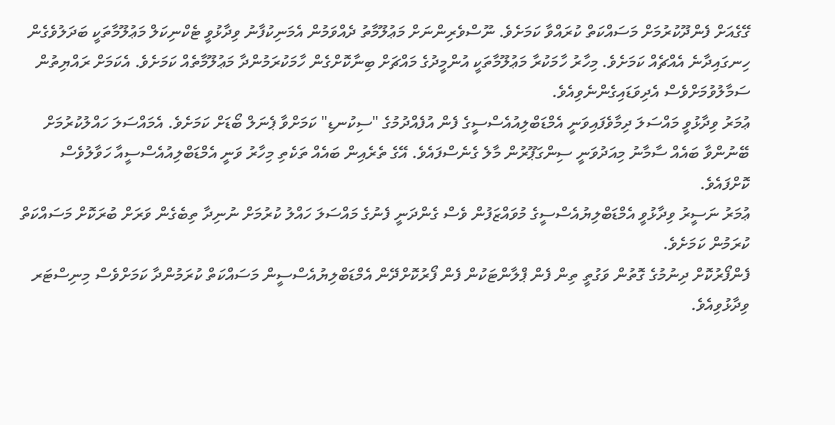ގޭގެއަށް ފެންދޫކުރުމަށް މަސައްކަތް ކުރައްވާ ކަމަށެވެ. ނޫސްވެރިންނަށް މަޢުލޫމާތު ދެއްވަމުން އެމަނިކުފާނު ވިދާޅުވީ ޓެކްނިކަލް މަޢުލޫމާތަކީ ބަދަލުވެގެން ހިނގައިދާނެ އެއްޗެއް ކަމަށެވެ. މިހާރު ހާމަކުރާ މަޢުލޫމާތަކީ އުންމީދުގެ މައްޗަށް ބިނާކޮށްގެން ހާމަކުރަމުންދާ މަޢުލޫމާތެއް ކަމަށެވެ. އެކަމަށް ރައްޔިތުން ސަމާލުވުމަށްވެސް އެދިވަޑައިގެންނެވިއެވެ.
ޢުމަރު ވިދާޅުވީ މައްސަލަ ދިމާވެފައިވަނީ އެމްޑަބްލިއުއެސްސީގެ ފެން އުފެއްދުމުގެ "ސިކުނޑި" ކަމަށްވާ ޕެނަލް ބޯޑަށް ކަމަށެވެ. އެމައްސަލަ ހައްލުކުރުމަށް ބޭނުންވާ ބައެއް ސާމާނު މިއަދުވަނީ ސިންގަޕޫރުން މާލެ ގެނެސްފައެވެ. އޭގެ ތެރެއިން ބައެއް ތަކެތި މިހާރު ވަނީ އެމްޑަބްލިއުއެސްސީއާ ހަވާލުވެސް ކޮށްފައެވެ.
ޢުމަރު ނަސީރު ވިދާޅުވީ އެމްޑަބްލިޔުއެސްސީގެ މުވައްޒަފުން ވެސް ގެންދަނީ ފެނުގެ މައްސަލަ ހައްލު ކުރުމަށް ނުނިދާ ތިބެގެން ވަރަށް ބުރަކޮށް މަސައްކަތް ކުރަމުން ކަމަށެވެ.
ފެންފޯރުކޮށް ދިނުމުގެ ގޮތުން ވަގުތީ ތިން ފެން ޕްލާންޓަކުން ފެން ފޯރުކޮށްދޭން އެމްޑަބްލިޔުއެސްސީން މަސައްކަތް ކުރަމުންދާ ކަމަށްވެސް މިނިސްޓަރ ވިދާޅުވިއެވެ.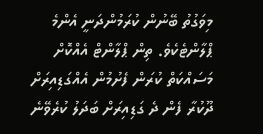މިވަގުތު ބޭނުން ކުރަމުންދަނީ އެންމެ ޕްލާންޓެކެވެ. ތިން ޕްލާންޓް އެއްކޮށް މަސައްކަތް ކުރަން ފެށުމުން އެއްގަޑިއިރަށް ދޫކުރާ ފެން ދެ ގަޑިއިރަށް ބަދަލު ކުރެވޭނެ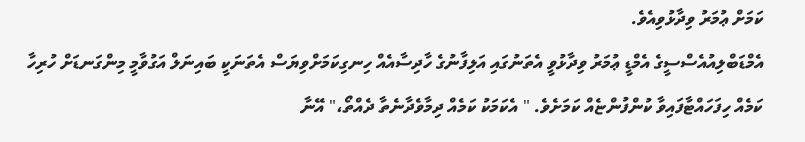ކަމަށް ޢުމަރު ވިދާޅުވިއެވެ.
އެމްޑަބްލިއުއެސްސީގެ އެމްޑީ ޢުމަރު ވިދާޅުވީ އެތަނުގައި އަލިފާނުގެ ހާދިސާއެއް ހިނގިކަމަށްވިޔަސް އެތަނަކީ ބައިނަލް އަގުވާމީ މިންގަނޑަށް ހުރިހާ ކަމެއް ހިފަހައްޓާފައިވާ ކުންފުންޏެއް ކަމަށެވެ. " އެކަމަކު ކަމެއް ދިމާވެދާނެތާ ދެއްތޯ،" އޭނާ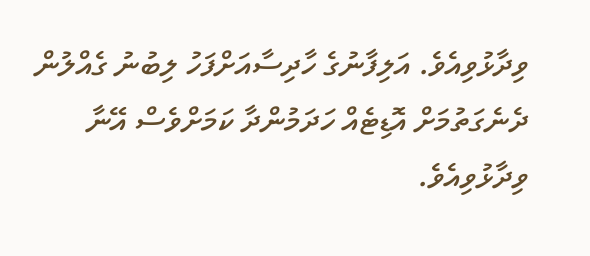ވިދާޅުވިއެވެ. އަލިފާނުގެ ހާދިސާއަށްފަހު ލިބުނު ގެއްލުން ދެނެގަތުމަށް އޮޑިޓެއް ހަދަމުންދާ ކަމަށްވެސް އޭނާ ވިދާޅުވިއެވެ.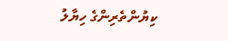ކިޔުންތެރިންގެ ހިޔާލު